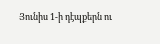Յունիս 1-ի դէպքերն ու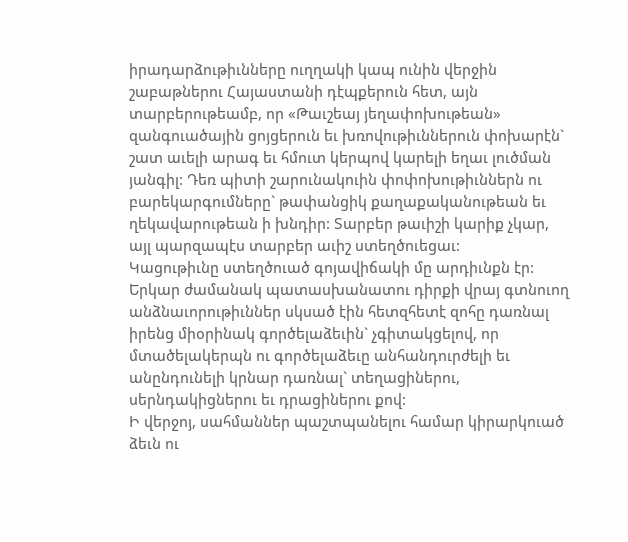իրադարձութիւնները ուղղակի կապ ունին վերջին շաբաթներու Հայաստանի դէպքերուն հետ, այն տարբերութեամբ, որ «Թաւշեայ յեղափոխութեան» զանգուածային ցոյցերուն եւ խռովութիւններուն փոխարէն` շատ աւելի արագ եւ հմուտ կերպով կարելի եղաւ լուծման յանգիլ: Դեռ պիտի շարունակուին փոփոխութիւններն ու բարեկարգումները` թափանցիկ քաղաքականութեան եւ ղեկավարութեան ի խնդիր: Տարբեր թաւիշի կարիք չկար, այլ պարզապէս տարբեր աւիշ ստեղծուեցաւ:
Կացութիւնը ստեղծուած գոյավիճակի մը արդիւնքն էր: Երկար ժամանակ պատասխանատու դիրքի վրայ գտնուող անձնաւորութիւններ սկսած էին հետզհետէ զոհը դառնալ իրենց միօրինակ գործելաձեւին` չգիտակցելով, որ մտածելակերպն ու գործելաձեւը անհանդուրժելի եւ անընդունելի կրնար դառնալ` տեղացիներու, սերնդակիցներու եւ դրացիներու քով:
Ի վերջոյ, սահմաններ պաշտպանելու համար կիրարկուած ձեւն ու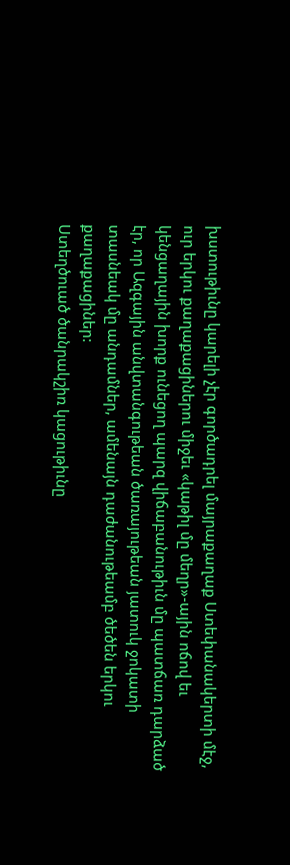խստութիւնը կարելի չէր գործադրել մայրաքաղաք Ստեփանակերտի մէջ, ուր երկու քաղաքացիներու միջեւ «կաթիլ մը մեղր»-ային ոճով եւ կենցաղային խորք ունեցող պարզ վիճաբանութիւն մը պատճառ դարձած էր, որ Ազգային անվտանգութեան ծառայութեան յատուկ ջոկատի տասնեակ մը անդամներ, ամենայն դաժանութեամբ ծեծեն երկու քաղաքացիներ:
Ստեղծուած ծանրակշիռ կացութիւնը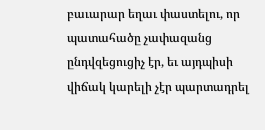բաւարար եղաւ փաստելու, որ պատահածը չափազանց ընդվզեցուցիչ էր, եւ այդպիսի վիճակ կարելի չէր պարտադրել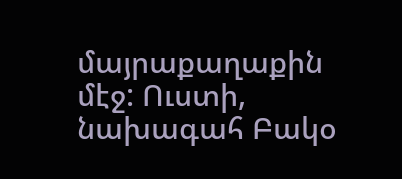մայրաքաղաքին մէջ: Ուստի, նախագահ Բակօ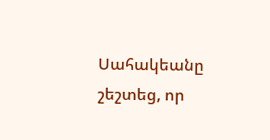Սահակեանը շեշտեց, որ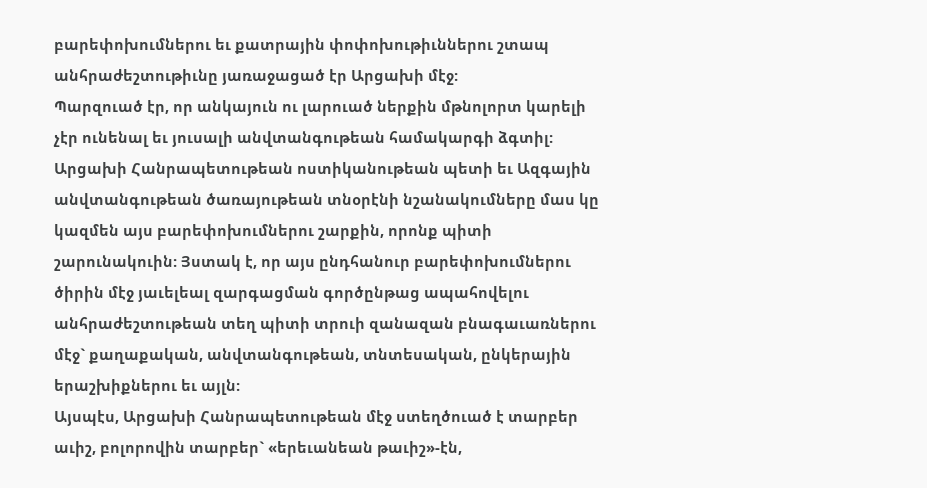բարեփոխումներու եւ քատրային փոփոխութիւններու շտապ անհրաժեշտութիւնը յառաջացած էր Արցախի մէջ:
Պարզուած էր, որ անկայուն ու լարուած ներքին մթնոլորտ կարելի չէր ունենալ եւ յուսալի անվտանգութեան համակարգի ձգտիլ:
Արցախի Հանրապետութեան ոստիկանութեան պետի եւ Ազգային անվտանգութեան ծառայութեան տնօրէնի նշանակումները մաս կը կազմեն այս բարեփոխումներու շարքին, որոնք պիտի շարունակուին: Յստակ է, որ այս ընդհանուր բարեփոխումներու ծիրին մէջ յաւելեալ զարգացման գործընթաց ապահովելու անհրաժեշտութեան տեղ պիտի տրուի զանազան բնագաւառներու մէջ` քաղաքական, անվտանգութեան, տնտեսական, ընկերային երաշխիքներու եւ այլն:
Այսպէս, Արցախի Հանրապետութեան մէջ ստեղծուած է տարբեր աւիշ, բոլորովին տարբեր` «երեւանեան թաւիշ»-էն,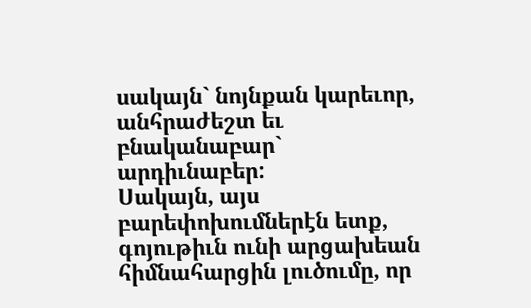սակայն` նոյնքան կարեւոր, անհրաժեշտ եւ բնականաբար` արդիւնաբեր:
Սակայն, այս բարեփոխումներէն ետք, գոյութիւն ունի արցախեան հիմնահարցին լուծումը, որ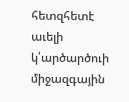հետզհետէ աւելի կ՛արծարծուի միջազգային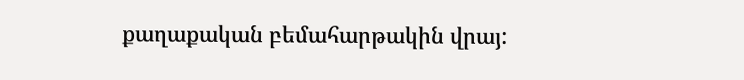քաղաքական բեմահարթակին վրայ: